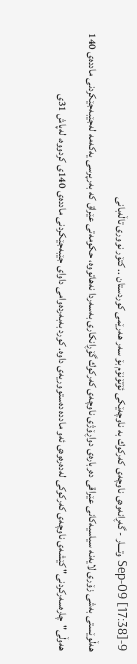9-Sep-09 [17:38] وتـــار - گه‌ڕانه‌وه‌ی ناوچه‌ی كه‌ركوك به‌ ناوچه‌ێكی ئۆتۆنۆم بۆ سه‌ر هه‌رێمی كوردستان .. كتۆر نووری تاڵه‌بانی
هه‌ڵوێستی به‌شی زۆری لایه‌نه‌ سیاسیه‌كانی عێراقی ده‌رباره‌ی دواڕۆژی ناوچه‌ی كه‌ركوك گۆڕانكاری به‌سه‌ردا نه‌هاتووه‌، حكومه‌تی عێراق كه‌ به‌رپرسی یه‌كه‌مه‌ له‌جێبه‌جێكردنی مادده‌ی 140 هه‌وڵی"چاره‌سه‌ركردنی" كێشه‌ی ناوچه‌ی كه‌ركوكی له‌ده‌ره‌وه‌ی ئه‌و مادده‌ ده‌ستووریه‌ی داوه‌. كورد به‌به‌رده‌وامی داوای جێبه‌جێكردنی مادده‌ی 140ی كردووه‌، له‌پاش 31ی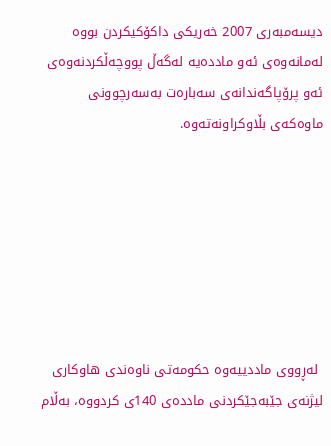دیسه‌مبه‌ری 2007 خه‌ریكی داكۆكیكردن بووه‌ له‌مانه‌وه‌ی ئه‌و مادده‌یه‌ له‌گه‌ڵ پووچه‌ڵكردنه‌وه‌ی ئه‌و پرۆپاگه‌ندانه‌ی سه‌باره‌ت به‌سه‌رچوونی ماوه‌كه‌ی بڵاوكراونه‌ته‌وه‌.







 له‌ڕووی ماددییه‌وه‌ حكومه‌تی ناوه‌ندی هاوكاری لیژنه‌ی جێبه‌جێكردنی مادده‌ی 140ی كردووه‌، به‌ڵام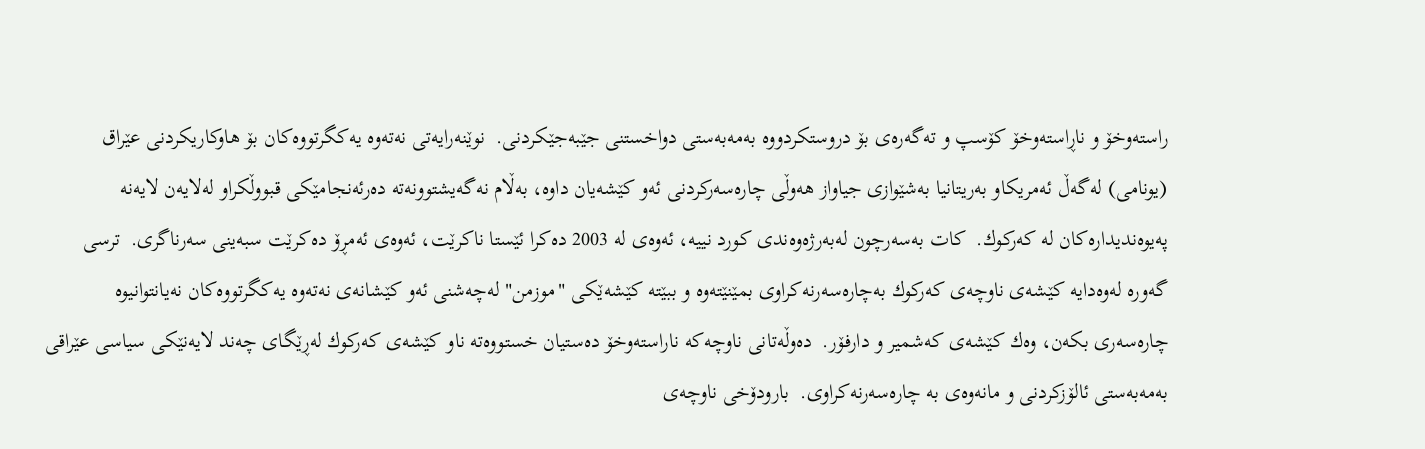راسته‌وخۆ و ناڕاسته‌وخۆ كۆسپ و ته‌گه‌ره‌ی بۆ دروستكردووه‌ به‌مه‌به‌ستی دواخستنی جێبه‌جێكردنی.  نوێنه‌رایه‌تی نه‌ته‌وه‌ یه‌كگرتووه‌كان بۆ هاوكاریكردنی عێراق (یونامی) له‌گه‌ڵ ئه‌مریكاو به‌ریتانیا به‌شێوازی جیاواز هه‌وڵی چاره‌سه‌ركردنی ئه‌و كێشه‌یان داوه‌، به‌ڵام نه‌گه‌یشتوونه‌ته‌ ده‌رئه‌نجامێكی قبووڵكراو له‌لایه‌ن لایه‌نه‌ په‌یوه‌ندیداره‌كان له‌ كه‌ركوك.  كات به‌سه‌رچون له‌به‌رژه‌وه‌ندی كورد نییه‌، ئه‌وه‌ی له‌ 2003 ده‌كرا ئێستا ناكرێت، ئه‌وه‌ی ئه‌مڕۆ ده‌كرێت سبه‌ینی سه‌رناگری.  ترسی گه‌وره‌ له‌وه‌دایه‌ كێشه‌ی ناوچه‌ی كه‌ركوك به‌چاره‌سه‌رنه‌كراوی بمێنێته‌وه‌ و ببێته‌ كێشه‌ێكی "موزمن" له‌چه‌شنی ئه‌و كێشانه‌ی نه‌ته‌وه‌ یه‌كگرتووه‌كان نه‌یانتوانیوه‌ چاره‌سه‌ری بكه‌ن، وه‌ك كێشه‌ی كه‌شمیر و دارفۆر.  ده‌وڵه‌تانی ناوچه‌كه‌ ناراسته‌وخۆ ده‌ستیان خستووه‌ته‌ ناو كێشه‌ی كه‌ركوك له‌ڕێگای چه‌ند لایه‌نێكی سیاسی عێراقی به‌مه‌به‌ستی ئالۆزكردنی و مانه‌وه‌ی به‌ چاره‌سه‌رنه‌كراوی.  بارودۆخی ناوچه‌ی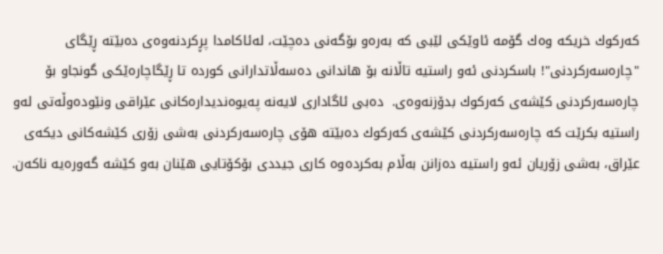كه‌ركوك خریكه‌ وه‌ك گۆمه‌ ئاوێكی لێبی كه‌ به‌ره‌و بۆگه‌نی ده‌چێت، له‌ئاكامدا پڕكردنه‌وه‌ی ده‌بێته‌ ڕێگای "چاره‌سه‌ركردنی"! باسكردنی ئه‌و راستیه‌ تاڵانه‌ بۆ هاندانی ده‌سه‌ڵاتدارانی كورده‌ تا ڕێگاچاره‌ێكی گونجاو بۆ چاره‌سه‌ركردنی كێشه‌ی كه‌ركوك بدۆزنه‌وه‌ی.  ده‌بی ئاگاداری لایه‌نه‌ په‌یوه‌ندیداره‌كانی عێراقی ونێوده‌وڵه‌تی له‌و راستیه‌ بكرێت كه‌ چاره‌سه‌ركردنی كێشه‌ی كه‌ركوك ده‌بێته‌ هۆی چاره‌سه‌ركردنی به‌شی زۆری كێشه‌كانی دیكه‌ی عێراق، به‌شی زۆریان ئه‌و راستیه‌ ده‌زانن به‌ڵام به‌كرده‌وه‌ كاری جیددی بۆكۆتایی هێنان به‌و كێشه‌ گه‌وره‌یه‌ ناكه‌ن.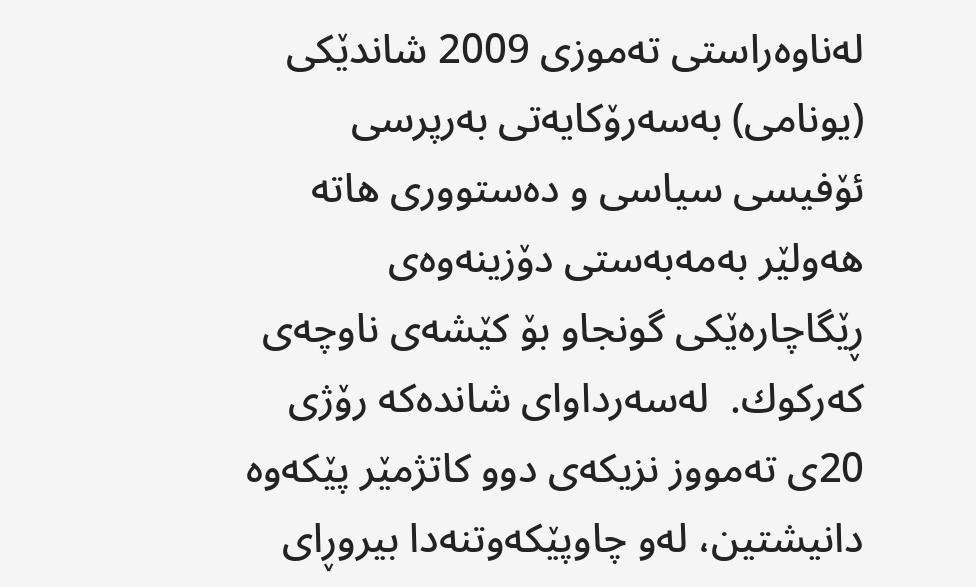له‌ناوه‌راستی ته‌موزی 2009 شاندێكی (یونامی) به‌سه‌رۆكایه‌تی به‌رپرسی ئۆفیسی سیاسی و ده‌ستووری هاته‌ هه‌ولێر به‌مه‌به‌ستی دۆزینه‌وه‌ی ڕێگاچاره‌ێكی گونجاو بۆ كێشه‌ی ناوچه‌ی كه‌ركوك.  له‌سه‌رداوای شانده‌كه‌ رۆژی 20ی ته‌مووز نزیكه‌ی دوو كاتژمێر پێكه‌وه‌ دانیشتین، له‌و چاوپێكه‌وتنه‌دا بیروڕای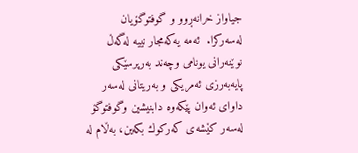جیاواز خرانه‌ڕوو و گوفتوگۆیان له‌سه‌ركرا.  ئه‌مه‌ یه‌كه‌مجار نییه‌ له‌گه‌ڵ نوێنه‌رانی یونامی وچه‌ند به‌رپرسێكی پایه‌به‌رزی ئه‌مریكی و به‌ریتانی له‌سه‌ر داوای ئه‌وان پێكه‌وه‌ دابنیشین وگوفتوگۆ له‌سه‌ر كێشه‌ی كه‌ركوك بكه‌ین، به‌ڵام له‌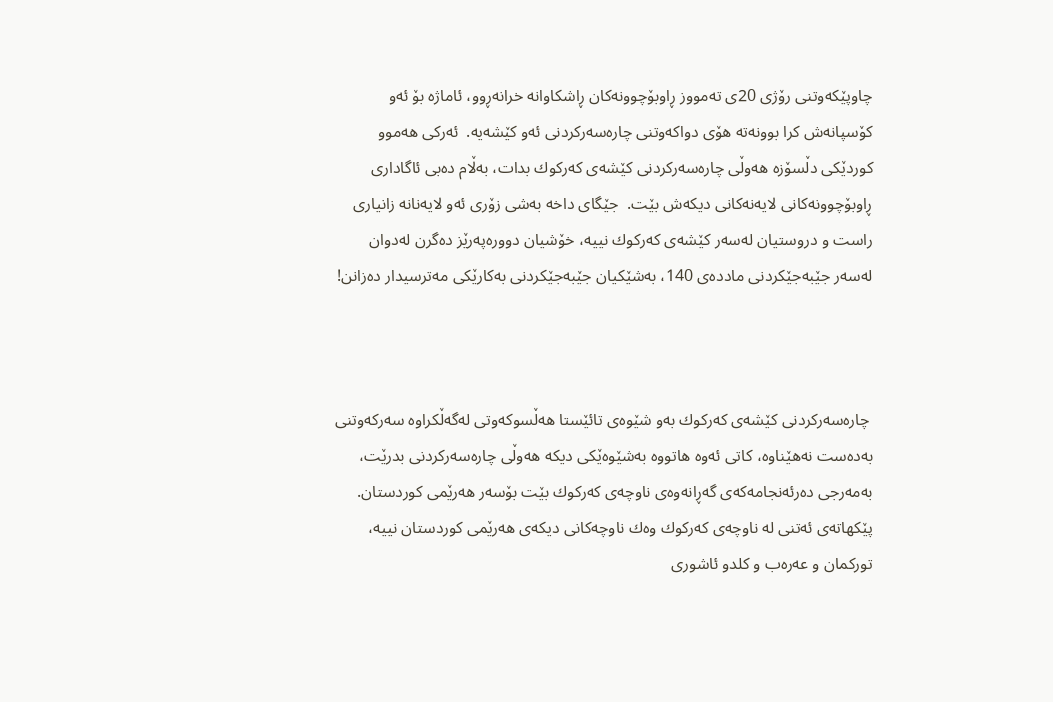چاوپێكه‌وتنی رۆژی 20ی ته‌مووز ڕاوبۆچوونه‌كان ڕاشكاوانه‌ خرانه‌ڕوو، ئاماژه‌ بۆ ئه‌و كۆسپانه‌ش كرا بوونه‌ته‌ هۆی دواكه‌وتنی چاره‌سه‌ركردنی ئه‌و كێشه‌یه‌.  ئه‌ركی هه‌موو كوردێكی دڵسۆزه‌ هه‌وڵی چاره‌سه‌ركردنی كێشه‌ی كه‌ركوك بدات، به‌ڵام ده‌بی ئاگاداری ڕاوبۆچوونه‌كانی لایه‌نه‌كانی دیكه‌ش بێت.  جێگای داخه‌ به‌شی زۆری ئه‌و لایه‌نانه‌ زانیاری راست و دروستیان له‌سه‌ر كێشه‌ی كه‌ركوك نییه‌، خۆشیان دووره‌په‌رێز ده‌گرن له‌دوان له‌سه‌ر جێبه‌جێكردنی مادده‌ی 140، به‌شێكیان جێبه‌جێكردنی به‌كارێكی مه‌ترسیدار ده‌زانن!



 چاره‌سه‌ركردنی كێشه‌ی كه‌ركوك به‌و شێوه‌ی تائێستا هه‌ڵسوكه‌وتی له‌گه‌ڵكراوه‌ سه‌ركه‌وتنی به‌ده‌ست نه‌هێناوه‌، كاتی ئه‌وه‌ هاتووه‌ به‌شێوه‌ێكی دیكه‌ هه‌وڵی چاره‌سه‌ركردنی بدرێت، به‌مه‌رجی ده‌رئه‌نجامه‌كه‌ی گه‌ڕانه‌وه‌ی ناوچه‌ی كه‌ركوك بێت بۆسه‌ر هه‌رێمی كوردستان.  پێكهاته‌ی ئه‌تنی له‌ ناوچه‌ی كه‌ركوك وه‌ك ناوچه‌كانی دیكه‌ی هه‌رێمی كوردستان نییه‌، توركمان و عه‌ره‌ب و كلدو ئاشوری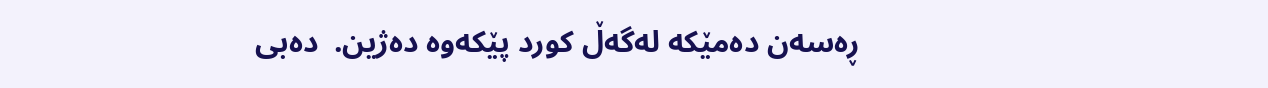ڕه‌سه‌ن ده‌مێكه‌ له‌گه‌ڵ كورد پێكه‌وه‌ ده‌ژین.  ده‌بی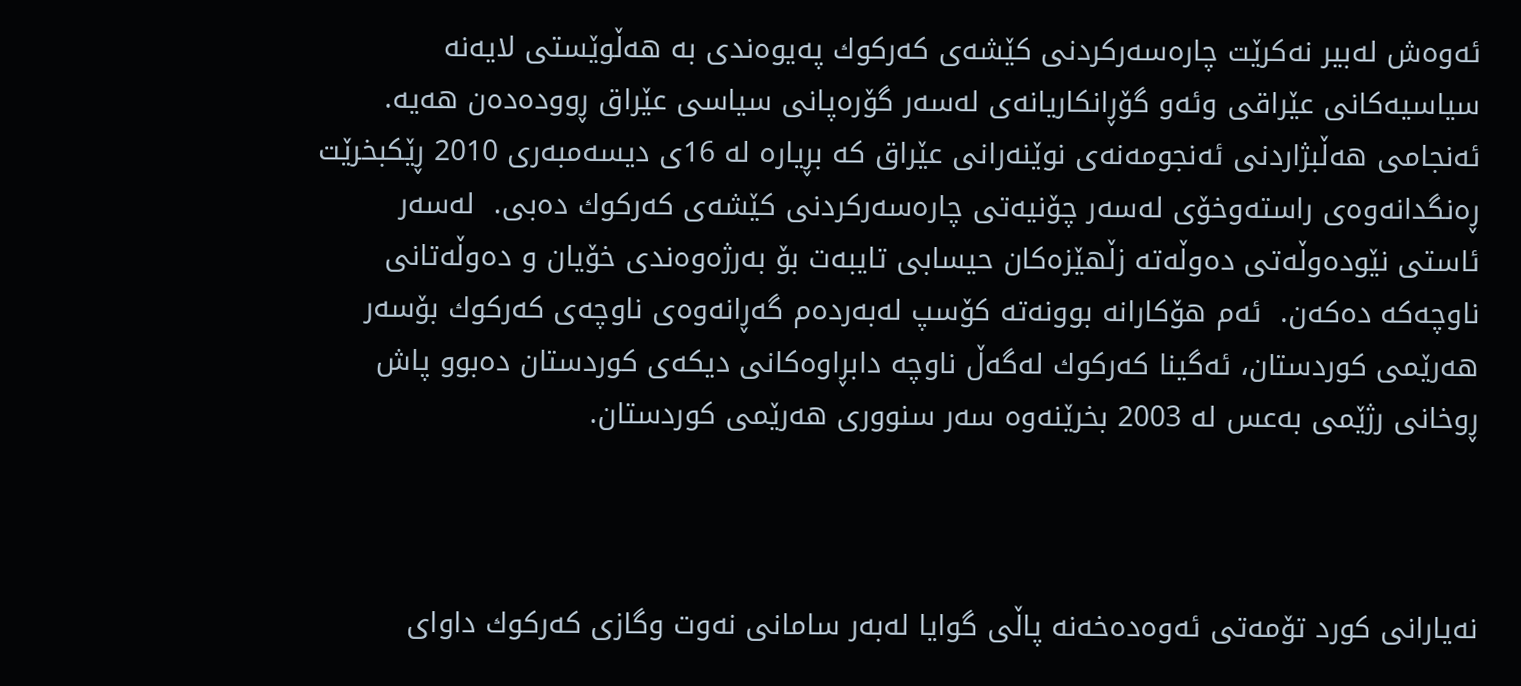ئه‌وه‌ش له‌بیر نه‌كرێت چاره‌سه‌ركردنی كێشه‌ی كه‌ركوك په‌یوه‌ندی به‌ هه‌ڵوێستی لایه‌نه‌ سیاسیه‌كانی عێراقی وئه‌و گۆڕانكاریانه‌ی له‌سه‌ر گۆره‌پانی سیاسی عێراق ڕووده‌ده‌ن هه‌یه‌.  ئه‌نجامی هه‌ڵبژاردنی ئه‌نجومه‌نه‌ی نوێنه‌رانی عێراق كه‌ بڕیاره‌ له‌ 16ی دیسه‌مبه‌ری 2010 ڕێكبخرێت ڕه‌نگدانه‌وه‌ی راسته‌وخۆی له‌سه‌ر چۆنیه‌تی چاره‌سه‌ركردنی كێشه‌ی كه‌ركوك ده‌بی.  له‌سه‌ر ئاستی نێوده‌وڵه‌تی ده‌وڵه‌ته‌ زڵهێزه‌كان حیسابی تایبه‌ت بۆ به‌رژه‌وه‌ندی خۆیان و ده‌وڵه‌تانی ناوچه‌كه‌ ده‌كه‌ن.  ئه‌م هۆكارانه‌ بوونه‌ته‌ كۆسپ له‌به‌رده‌م گه‌ڕانه‌وه‌ی ناوچه‌ی كه‌ركوك بۆسه‌ر هه‌رێمی كوردستان، ئه‌گینا كه‌ركوك له‌گه‌ڵ ناوچه‌ دابڕاوه‌كانی دیكه‌ی كوردستان ده‌بوو پاش ڕوخانی رژێمی به‌عس له‌ 2003 بخرێنه‌وه‌ سه‌ر سنووری هه‌رێمی كوردستان.



نه‌یارانی كورد تۆمه‌تی ئه‌وه‌ده‌خه‌نه‌ پاڵی گوایا له‌به‌ر سامانی نه‌وت وگازی كه‌ركوك داوای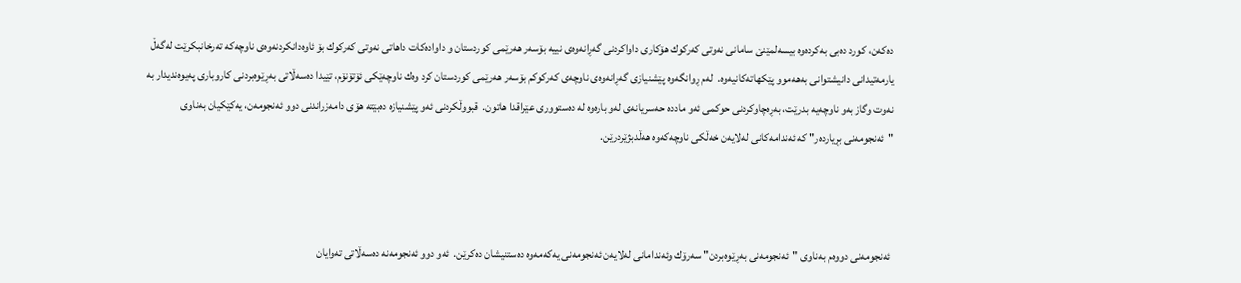ده‌كه‌ن، كورد ده‌بی به‌كرده‌وه‌ بیسه‌لمێنێ سامانی نه‌وتی كه‌ركوك هۆكاری داواكردنی گه‌ڕانه‌وه‌ی نییه‌ بۆسه‌ر هه‌رێمی كوردستان و داواده‌كات داهاتی نه‌وتی كه‌ركوك بۆ ئاوه‌دانكردنه‌وه‌ی ناوچه‌كه‌ ته‌رخانبكرێت له‌گه‌ڵ یارمه‌تیدانی دانیشتوانی به‌هه‌موو پێكهاته‌كانیه‌وه‌.  له‌م ڕوانگه‌وه‌ پێشنیازی گه‌ڕانه‌وه‌ی ناوچه‌ی كه‌ركوكم بۆسه‌ر هه‌رێمی كوردستان كرد وه‌ك ناوچه‌ێكی ئۆتۆنۆم، تێیدا ده‌سه‌ڵاتی به‌ڕێوه‌بردنی كاروباری په‌یوه‌ندیدار به‌ نه‌وت وگاز به‌و ناوچه‌یه‌ بدرێت، به‌ڕه‌چاوكردنی حوكمی ئه‌و مادده‌ حه‌سریانه‌ی له‌و باره‌وه‌ له‌ ده‌ستووری عێراقدا هاتون.  قبووڵكردنی ئه‌و پێشنیازه‌ ده‌بێته‌ هۆی دامه‌زراندنی دوو ئه‌نجومه‌ن، یه‌كێكیان به‌ناوی "ئه‌نجومه‌نی بڕیارده‌ر" كه‌ ئه‌ندامه‌كانی له‌لایه‌ن خه‌ڵكی ناوچه‌كه‌وه‌ هه‌ڵدبژێردرێن.



 ئه‌نجومه‌نی دووه‌م به‌ناوی "ئه‌نجومه‌نی به‌ڕێوه‌بردن" سه‌رۆك وئه‌ندامانی له‌لایه‌ن ئه‌نجومه‌نی یه‌كه‌مه‌وه‌ ده‌ستنیشان ده‌كرێن.  ئه‌و دوو ئه‌نجومه‌نه‌ ده‌سه‌ڵاتی ته‌وایان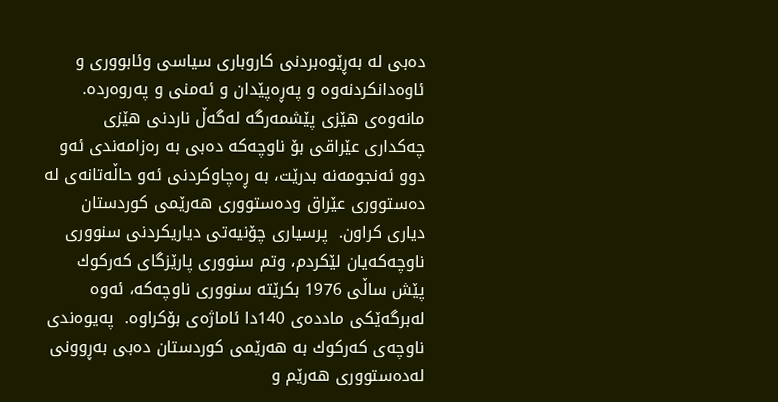ده‌بی له‌ به‌ڕێوه‌بردنی كاروباری سیاسی وئابووری و ئاوه‌دانكردنه‌وه‌ و په‌ڕه‌پێدان و ئه‌منی و په‌روه‌رده‌.  مانه‌وه‌ی هێزی پێشمه‌رگه‌ له‌گه‌ڵ ناردنی هێزی چه‌كداری عێراقی بۆ ناوچه‌كه‌ ده‌بی به‌ ره‌زامه‌ندی ئه‌و دوو ئه‌نجومه‌نه‌ بدرێت، به‌ ڕه‌چاوكردنی ئه‌و حاڵه‌تانه‌ی له‌ ده‌ستووری عێراق وده‌ستووری هه‌رێمی كوردستان دیاری كراون.  پرسیاری چۆنیه‌تی دیاریكردنی سنووری ناوچه‌كه‌یان لێكردم، وتم سنووری پارێزگای كه‌ركوك پێش ساڵی 1976 بكرێته‌ سنووری ناوچه‌كه‌، ئه‌وه‌ له‌برگه‌ێكی مادده‌ی 140دا ئاماژه‌ی بۆكراوه‌.  په‌یوه‌ندی ناوچه‌ی كه‌ركوك به‌ هه‌رێمی كوردستان ده‌بی به‌ڕوونی له‌ده‌ستووری هه‌رێم و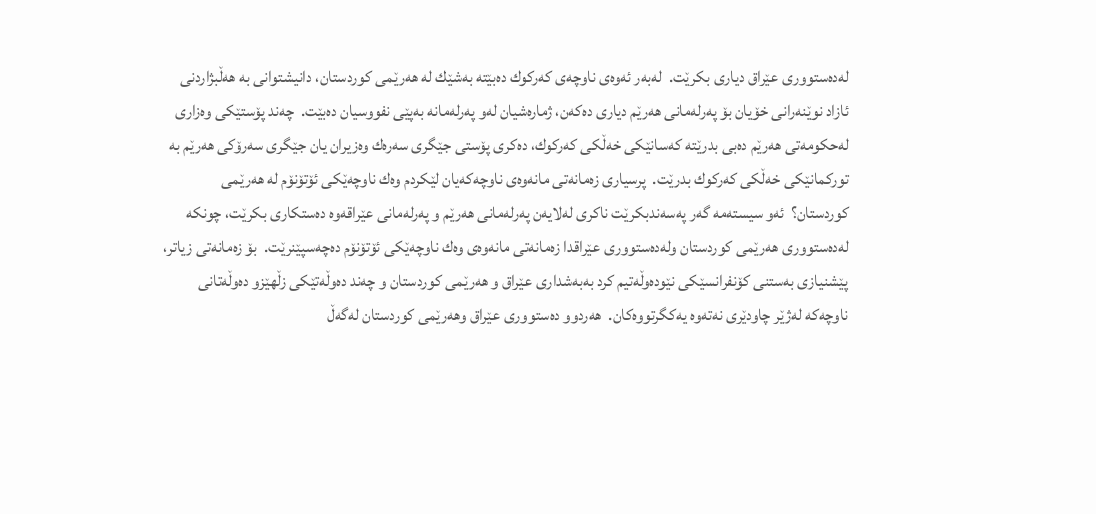له‌ده‌ستووری عێراق دیاری بكرێت.  له‌به‌ر ئه‌وه‌ی ناوچه‌ی كه‌ركوك ده‌بێته‌ به‌شێك له‌ هه‌رێمی كوردستان، دانیشتوانی به‌ هه‌ڵبژاردنی ئازاد نوێنه‌رانی خۆیان بۆ په‌رله‌مانی هه‌رێم دیاری ده‌كه‌ن، ژماره‌شیان له‌و په‌رله‌مانه‌ به‌پێی نفووسیان ده‌بێت.  چه‌ند پۆستێكی وه‌زاری له‌حكومه‌تی هه‌رێم ده‌بی بدرێته‌ كه‌سانێكی خه‌ڵكی كه‌ركوك، ده‌كری پۆستی جێگری سه‌ره‌ك وه‌زیران یان جێگری سه‌رۆكی هه‌رێم به‌ توركمانێكی خه‌ڵكی كه‌ركوك بدرێت.  پرسیاری زه‌مانه‌تی مانه‌وه‌ی ناوچه‌كه‌یان لێكردم وه‌ك ناوچه‌ێكی ئۆتۆنۆم له‌ هه‌رێمی كوردستان؟  ئه‌و سیسته‌مه‌ گه‌ر په‌سه‌ندبكرێت ناكری له‌لایه‌ن په‌رله‌مانی هه‌رێم و په‌رله‌مانی عێراقه‌وه‌ ده‌ستكاری بكرێت، چونكه‌ له‌ده‌ستووری هه‌رێمی كوردستان وله‌ده‌ستووری عێراقدا زه‌مانه‌تی مانه‌وه‌ی وه‌ك ناوچه‌ێكی ئۆتۆنۆم ده‌چه‌سپێنرێت.  بۆ زه‌مانه‌تی زیاتر، پێشنیازی به‌ستنی كۆنفرانسێكی نێوده‌وڵه‌تیم كرد به‌به‌شداری عێراق و هه‌رێمی كوردستان و چه‌ند ده‌وڵه‌تێكی زڵهێزو ده‌وڵه‌تانی ناوچه‌كه‌ له‌ژێر چاودێری نه‌ته‌وه‌ یه‌كگرتووه‌كان.  هه‌ردوو ده‌ستووری عێراق وهه‌رێمی كوردستان له‌گه‌ڵ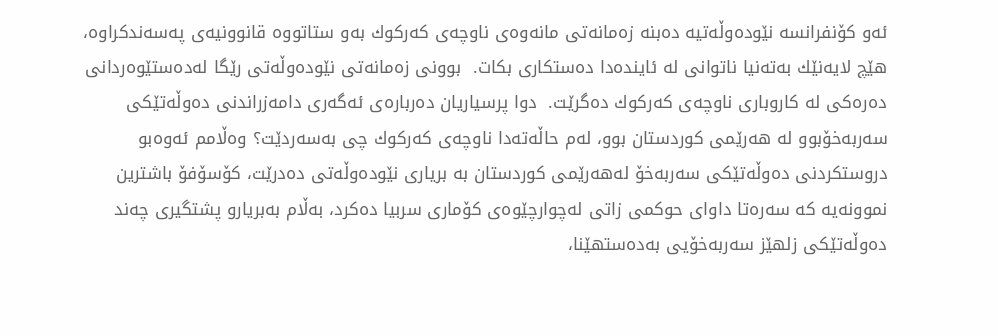ئه‌و كۆنفرانسه‌ نێوده‌وڵه‌تیه‌ ده‌بنه‌ زه‌مانه‌تی مانه‌وه‌ی ناوچه‌ی كه‌ركوك به‌و ستاتووه‌ قانوونیه‌ی په‌سه‌ندكراوه‌، هێچ لایه‌نێك به‌ته‌نیا ناتوانی له‌ ئاینده‌دا ده‌ستكاری بكات.  بوونی زه‌مانه‌تی نێوده‌وڵه‌تی رێگا له‌ده‌ستێوه‌ردانی ده‌ره‌كی له‌ كاروباری ناوچه‌ی كه‌ركوك ده‌گرێت.  دوا پرسیاریان ده‌رباره‌ی ئه‌گه‌ری دامه‌زراندنی ده‌وڵه‌تێكی سه‌ربه‌خۆبوو له‌ هه‌رێمی كوردستان بوو، له‌م حاڵه‌ته‌دا ناوچه‌ی كه‌ركوك چی به‌سه‌ردێت؟ وه‌ڵامم ئه‌وه‌بو دروستكردنی ده‌وڵه‌تێكی سه‌ربه‌خۆ له‌هه‌رێمی كوردستان به‌ بریاری نێوده‌وڵه‌تی ده‌درێت، كۆسۆفۆ باشترین نموونه‌یه‌ كه‌ سه‌ره‌تا داوای حوكمی زاتی له‌چوارچێوه‌ی كۆماری سربیا ده‌كرد، به‌ڵام به‌بریارو پشتگیری چه‌ند ده‌وڵه‌تێكی زلهێز سه‌ربه‌خۆیی به‌ده‌ستهێنا،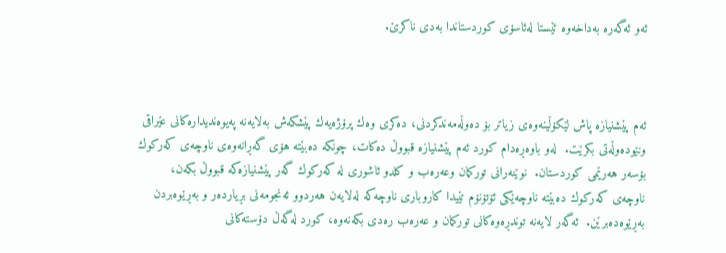ئه‌و ئه‌گه‌ره‌ به‌داخه‌وه‌ ئێستا له‌ئاسۆی كوردستاندا به‌دی ناكرێ.



ئه‌م پێشنیازه‌ پاش لێكۆڵینه‌وه‌ی زیاتر بۆ ده‌وڵه‌مه‌ندكردنی، ده‌كری وه‌ك پرۆژه‌یه‌ك پێشكه‌ش به‌لایه‌نه‌ په‌یوه‌ندیداره‌كانی عێراقی ونێوده‌وڵه‌تی بكرێت.  له‌و باوه‌ڕه‌دام كورد ئه‌م پێشنیازه‌ قبووڵ ده‌كات، چونكه‌ ده‌بێته‌ هۆی گه‌ڕانه‌وه‌ی ناوچه‌ی كه‌ركوك بۆسه‌ر هه‌رێمی كوردستان.  نوێنه‌رانی توركمان وعه‌ره‌ب و كلدو ئاشوری له‌ كه‌ركوك گه‌ر پێشنیازه‌كه‌ قبووڵ بكه‌ن، ناوچه‌ی كه‌ركوك ده‌بێته‌ ناوچه‌ێكی ئۆتۆنۆم تێیدا كاروباری ناوچه‌كه‌ له‌لایه‌ن هه‌ردوو ئه‌نجومه‌نی بڕیارده‌ر و به‌ڕێوه‌بردن به‌ڕێوه‌ده‌برێن.  ئه‌گه‌ر لایه‌نه‌ توندڕه‌وه‌كانی توركمان و عه‌ره‌ب ره‌دی بكه‌نه‌وه‌، كورد له‌گه‌ڵ دۆسته‌كانی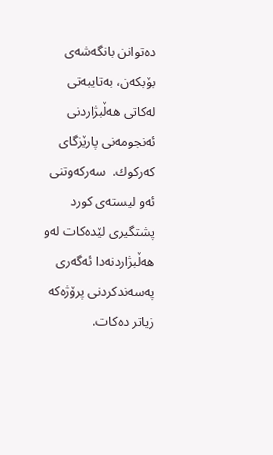ده‌توانن بانگه‌شه‌ی بۆبكه‌ن، به‌تایبه‌تی له‌كاتی هه‌ڵبژاردنی ئه‌نجومه‌نی پارێزگای كه‌ركوك.  سه‌ركه‌وتنی ئه‌و لیسته‌ی كورد پشتگیری لێده‌كات له‌و هه‌ڵبژاردنه‌دا ئه‌گه‌ری په‌سه‌ندكردنی پرۆژه‌كه‌ زیاتر ده‌كات.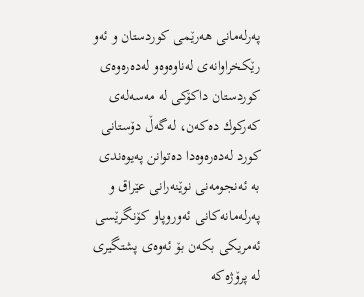په‌رله‌مانی هه‌رێمی كوردستان و ئه‌و رێكخراوانه‌ی له‌ناوه‌وه‌و له‌ده‌ره‌وه‌ی كوردستان داكۆكی له‌ مه‌سه‌له‌ی كه‌ركوك ده‌كه‌ن، له‌گه‌ڵ دۆستانی كورد له‌ده‌ره‌وه‌دا ده‌توانن په‌یوه‌ندی به‌ ئه‌نجومه‌نی نوێنه‌رانی عێراق و په‌رله‌مانه‌كانی ئه‌وروپاو كۆنگرێسی ئه‌مریكی بكه‌ن بۆ ئه‌وه‌ی پشتگیری له‌ پرۆژه‌كه‌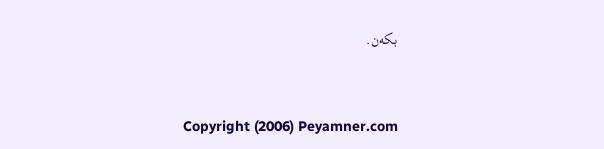بكه‌ن.


 Copyright (2006) Peyamner.com